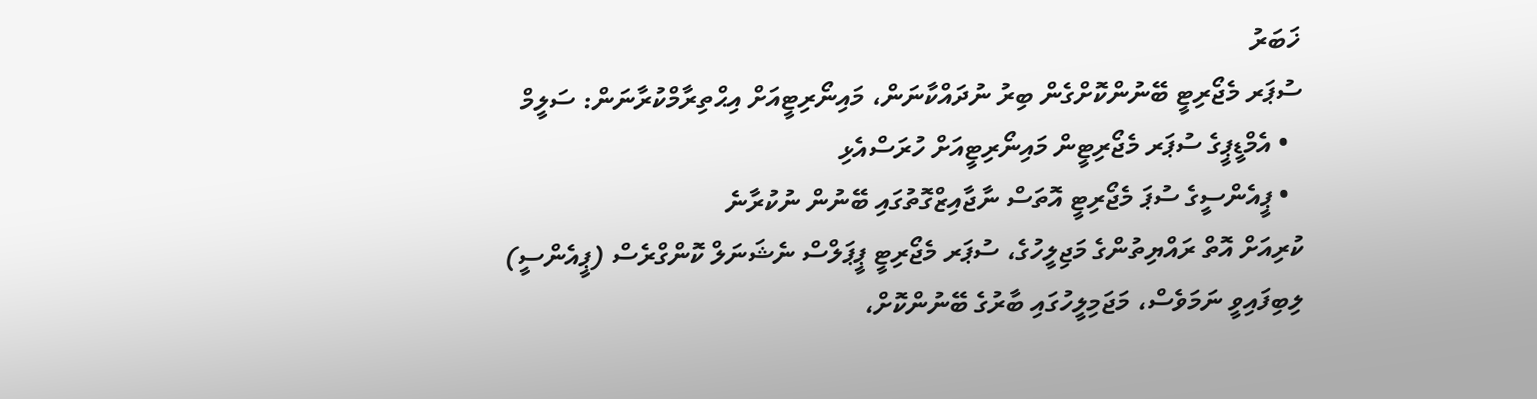ޚަބަރު
ސުޕަރ މެޖޯރިޓީ ބޭނުންކޮށްގެން ބިރު ނުދައްކާނަން، މައިނޯރިޓީއަށް އިޙްތިރާމްކުރާނަން: ސަލީމް
  • އެމްޑީޕީގެ ސުޕަރ މެޖޯރިޓީން މައިނޯރިޓީއަށް ހުރަސްއެޅި
  • ޕީއެންސީގެ ސުޕަ މެޖޯރިޓީ އޮތަސް ނާޖާއިޒްގޮތުގައި ބޭނުން ނުކުރާނެ
ކުރިއަށް އޮތް ރައްޔިތުންގެ މަޖިލީހުގެ، ސުޕަރ މެޖޯރިޓީ ޕީޕަލްސް ނެޝަނަލް ކޮންގްރެސް (ޕީއެންސީ) ލިބިފައިވީ ނަމަވެސް، މަޖަމިލީހުގައި ބާރުގެ ބޭނުންކޮށް،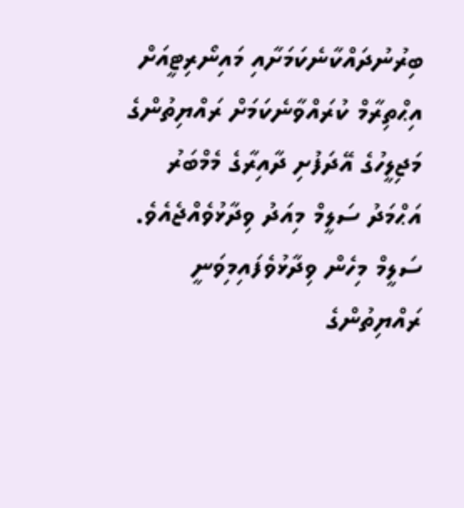ބިރުނުދައްކާނެކަމަށާއި މައިނޯރިޓީއަށް އިޙްތިރާމް ކުރައްވާނެކަމަށް ރައްޔިތުންގެ މަޖިލީހުގެ އޭދަފުށި ދާއިރާގެ މެމްބަރު އަޙްމަދު ސަލީމް މިއަދު ވިދާޅުވެއްޖެއެވެ. ސަލީމް މިހެން ވިދާޅުވެފައިމިވަނީ ރައްޔިތުންގެ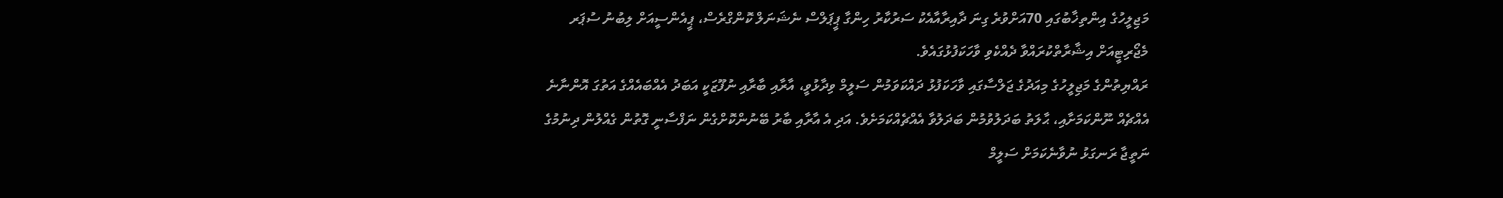މަޖިލީހުގެ އިންތިޚާބުގައި 70އަށްވުރެ ގިނަ ދާއިރާއާއެކު ސަރުކާރު ހިންގާ ޕީޕަލްސް ނެޝަނަލް ކޮންގްރެސް، ޕީއެންސީއަށް ލިބުނު ސުޕަރ މެޖޯރިޓީއަށް އިޝާރާތްކުރައްވާ ދެއްކެވި ވާހަކަފުޅުގައެވެ.
ރައްޔިތުންގެ މަޖިލީހުގެ މިއަދުގެ ޖަލްސާގައި ވާހަކަފުޅު ދައްކަވަމުން ސަލީމް ވިދާޅުވީ، އާރާއި ބާރާއި ނުފޫޒަކީ އަބަދު އެއްބައެއްގެ އަތުގަ އޮންނާނެ އެއްޗެއް ނޫންކަމަށާއި، ޙާލަތު ބަދަލުވުމުން ބަދަލުވާ އެއްޗެއްކަމަށެވެ. އަދި އެ އާރާއި ބާރު ބޭނުންކޮށްގެން ނަފްސާނީ ގޮތުން ގެއްލުން ދިނުމުގެ ނަތީޖާ ރަނގަޅު ނުވާނެކަމަށް ސަލީމް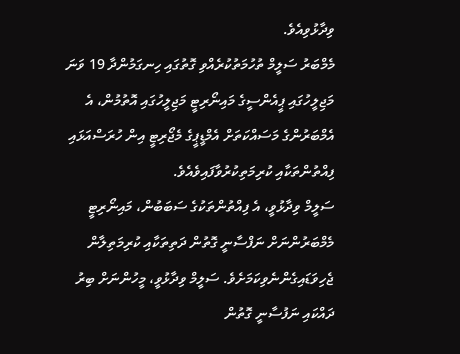ވިދާޅުވިއެވެ.
މެމްބަރު ސަލީމް ތުހުމަތުކުރެއްވި ގޮތުގައި ހިނގަމުންދާ 19 ވަނަ މަޖިލީހުގައި ޕީއެންސީގެ މައިނޯރިޓީ މަޖިލީހުގައި އޮތުމުން، އެ އެމްބަރުންގެ މަސައްކަތަށް އެމްޑީޕީގެ މެޖޯރިޓީ އިން ހުރަސްއަޅައި ފިއްތުންތަކާއި ކުރިމަތިކުރުވާފައިވެއެވެ.
ސަލީމް ވިދާޅުވީ، އެ ފިއްތުންތަކުގެ ސަބަބުން، މައިނޯރިޓީ މެމްބަރުންނަށް ނަފްސާނީ ގޮތުން ދަތިތަކާއި ކުރިމަތިލާން ޖެހިވަޑައިގެންނެވިކަމަށެވެ. ސަލީމް ވިދާޅުވީ، މީހުންނަށް ބިރު ދައްކައި ނަފުސާނީ ގޮތުން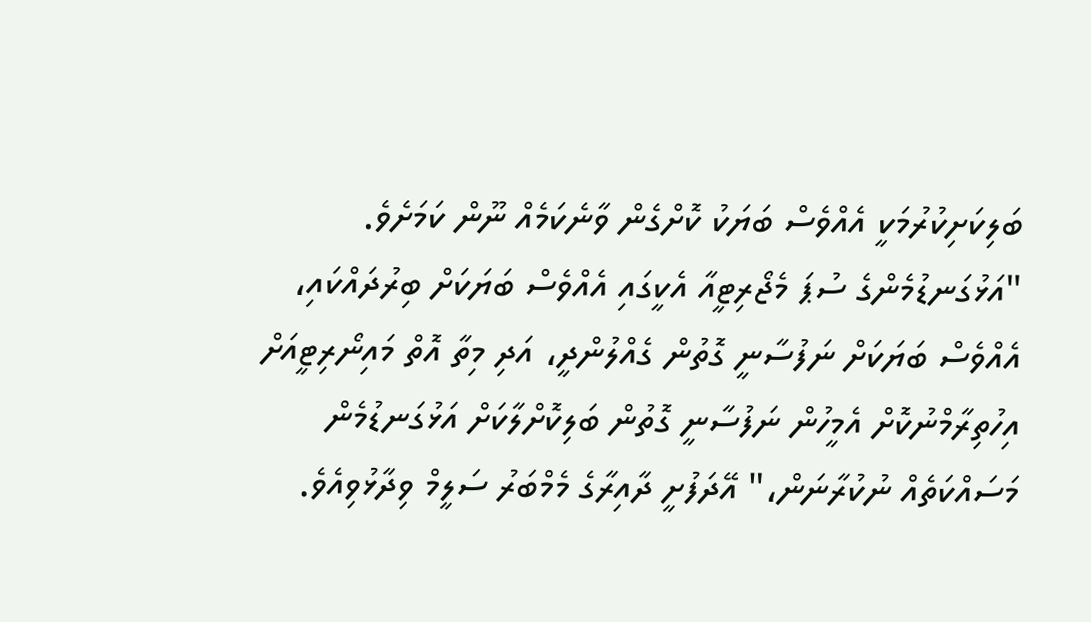ބަލިކަށިކުރުމަކީ އެއްވެސް ބަޔަކު ކޮށްގެން ވާނެކަމެއް ނޫން ކަމަށެވެ.
"އަޅުގަނޑުމެންގެ ސުޕަ މެޖޯރިޓީއާ އެކީގައި އެއްވެސް ބަޔަކަށް ބިރުދައްކައި، އެއްވެސް ބަޔަކަށް ނަފުސާނީ ގޮތުން ގެއްލުންދީ، އަދި މިތާ އޮތް މައިނޯރިޓީއަށް އިހުތިރާމްނުކޮށް އެމީހުން ނަފުސާނީ ގޮތުން ބަލިކޮށްލާކަށް އަޅުގަނޑުމެން މަސައްކަތެއް ނުކުރާނަން،" އޭދަފުށީ ދާއިރާގެ މެމްބަރު ސަލީމް ވިދާޅުވިއެވެ.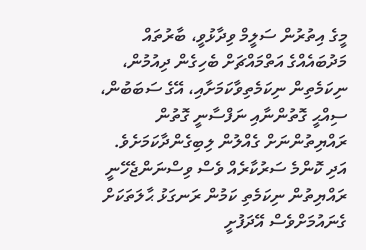މީގެ އިތުރުން ސަލީމް ވިދާޅުވީ، ބާރުތައް މަދުބައެއްގެ އަތްމައްޗަށް ބެހިގެން ދިއުމުން، ނިކަމެތިން ނިކަމެތިވާކަމަށާއި، އޭގެ ސަބަބުން، ސިއްޙީ ގޮތުންނާއި ނަފްސާނީ ގޮތުން ރައްޔިތުންނަށް ގެއްލުން ލިބިގެންދާކަމަށެވެ. އަދި ކޮންމެ ސަރުކާރެއް ވެސް ވިސްނަންޖެހޭނީ ރައްޔިތުން ނިކަމެތި ކަމުން ރަނގަޅު ޙާލަތަކަށް ގެނައުމަށްވެސް އޭދަފުށީ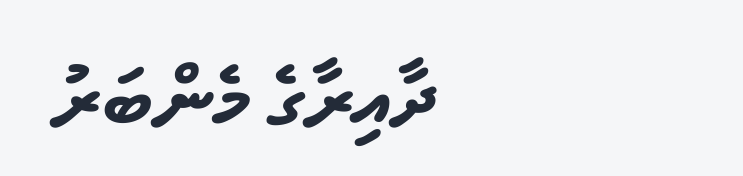ދާއިރާގެ މެންބަރު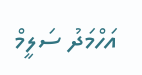އަހްމަދު ސަލީމް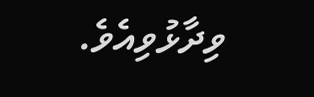ވިދާޅުވިއެވެ.